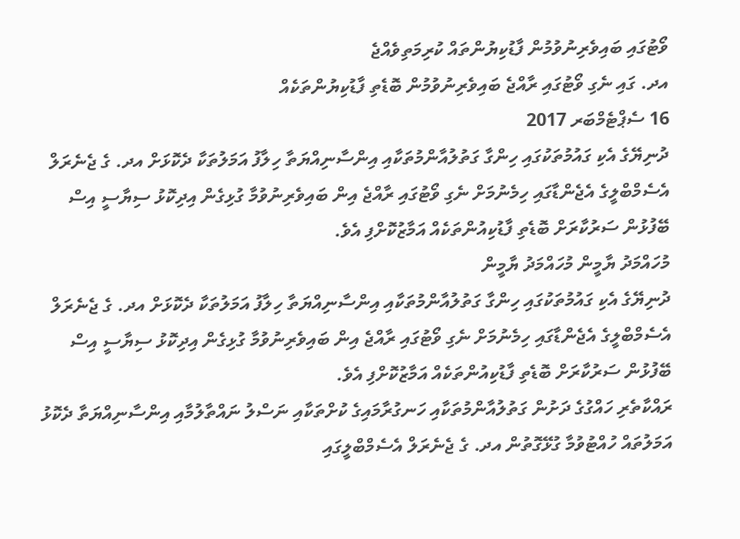ވޯޓުގައި ބައިވެރިނުވުމުން ފާޑުކިޔުންތައް ކުރިމަތިވެއްޖެ
އދ. ގައި ނެގި ވޯޓުގައި ރާއްޖެ ބައިވެރިނުވުމުން ބޮޑެތި ފާޑުކިޔުންތަކެއް
16 ސެޕްޓެމްބަރ 2017
ދުނިޔޭގެ އެކި ގައުމުތަކުގައި ހިންގާ ގަތުލުއާންމުތަކާއި އިންސާނިއްޔަތާ ހިލާފު އަމަލުތަކާ ދެކޮޅަށް އދ. ގެ ޖެނެރަލް އެސެމްބްލީގެ އެޖެންޑާގައި ހިމެނުމަށް ނެގި ވޯޓުގައި ރާއްޖެ އިން ބައިވެރިނުވުމާ ގުޅިގެން އިދިކޮޅު ސިޔާސީ އިސް ބޭފުޅުން ސަރުކާރަށް ބޮޑެތި ފާޑުކިއުންތަކެއް އަމާޒުކޮށްފި އެވެ.
މުހައްމަދު ޔާމީން މުހައްމަދު ޔާމީން
ދުނިޔޭގެ އެކި ގައުމުތަކުގައި ހިންގާ ގަތުލުއާންމުތަކާއި އިންސާނިއްޔަތާ ހިލާފު އަމަލުތަކާ ދެކޮޅަށް އދ. ގެ ޖެނެރަލް އެސެމްބްލީގެ އެޖެންޑާގައި ހިމެނުމަށް ނެގި ވޯޓުގައި ރާއްޖެ އިން ބައިވެރިނުވުމާ ގުޅިގެން އިދިކޮޅު ސިޔާސީ އިސް ބޭފުޅުން ސަރުކާރަށް ބޮޑެތި ފާޑުކިއުންތަކެއް އަމާޒުކޮށްފި އެވެ.
ރައްކާތެރި ހައްގުގެ ދަށުން ގަތުލުއާންމުތަކާއި ހަނގުރާމައިގެ ކުށްތަކާއި ނަސްލު ނައްތާލުމާއި އިންސާނިއްޔަތާ ދެކޮޅު އަމަލުތައް ހުއްޓުވުމާ ގުޅޭގޮތުން އދ. ގެ ޖެނެރަލް އެސެމްބްލީގައި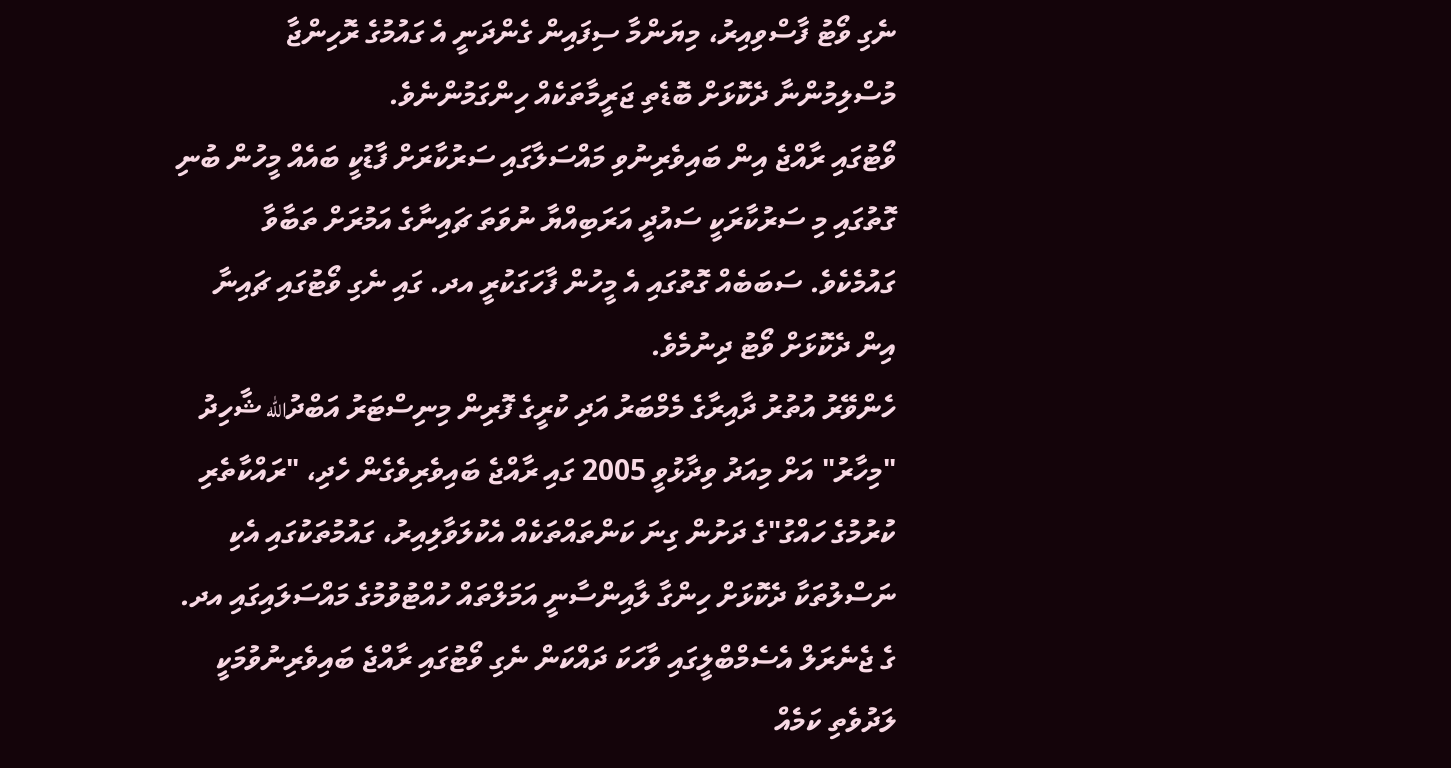ނެގި ވޯޓު ފާސްވިއިރު، މިޔަންމާ ސިފައިން ގެންދަނީ އެ ގައުމުގެ ރޮހިންޖާ މުސްލިމުންނާ ދެކޮޅަށް ބޮޑެތި ޖަރީމާތަކެއް ހިންގަމުންނެވެ.
ވޯޓުގައި ރާއްޖެ އިން ބައިވެރިނުވި މައްސަލާގައި ސަރުކާރަށް ފާޑުކީ ބައެއް މީހުން ބުނި ގޮތުގައި މި ސަރުކާރަކީ ސައުދީ އަރަބިއްޔާ ނުވަތަ ޗައިނާގެ އަމުރަށް ތަބާވާ ގައުމެކެވެ. ސަބަބެއް ގޮތުގައި އެ މީހުން ފާހަގަކުރީ އދ. ގައި ނެގި ވޯޓުގައި ޗައިނާ އިން ދެކޮޅަށް ވޯޓު ދިނުމެވެ.
ހެންވޭރު އުތުރު ދާއިރާގެ މެމްބަރު އަދި ކުރީގެ ފޮރިން މިނިސްޓަރު އަބްދުالله ޝާހިދު "މިހާރު" އަށް މިއަދު ވިދާޅުވީ 2005 ގައި ރާއްޖެ ބައިވެރިވެގެން ހެދި، "ރައްކާތެރި ކުރުމުގެ ހައްގު"ގެ ދަށުން ގިނަ ކަންތައްތަކެއް އެކުލަވާލިއިރު، ގައުމުތަކުގައި އެކި ނަސްލުތަކާ ދެކޮޅަށް ހިންގާ ލާއިންސާނީ އަމަލްތައް ހުއްޓުވުމުގެ މައްސަލައިގައި އދ. ގެ ޖެނެރަލް އެސެމްބްލީގައި ވާހަކަ ދައްކަން ނެގި ވޯޓުގައި ރާއްޖެ ބައިވެރިނުވުމަކީ ލަދުވެތި ކަމެއް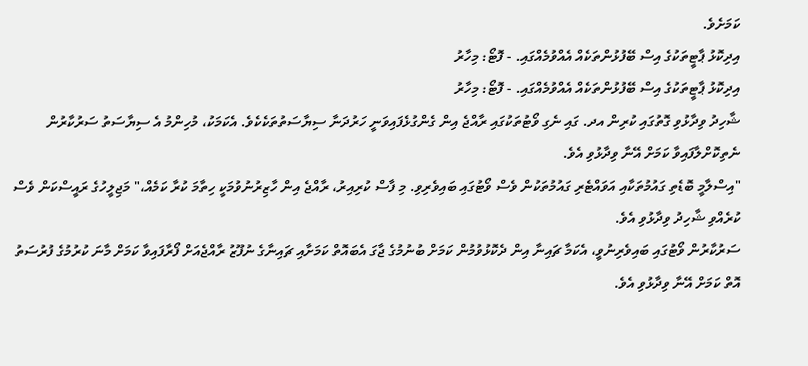ކަމަށެވެ.
އިދިކޮޅު ޕާޓީތަކުގެ އިސް ބޭފުޅުންތަކެއް އެއްވުމެއްގައި. - ފޮޓޯ: މިހާރު
އިދިކޮޅު ޕާޓީތަކުގެ އިސް ބޭފުޅުންތަކެއް އެއްވުމެއްގައި. - ފޮޓޯ: މިހާރު
ޝާހިދު ވިދާޅުވި ގޮތުގައި ކުރިން އދ. ގައި ނެގި ވޯޓުތަކުގައި ރާއްޖެ އިން ގެންގުޅެފައިވަނީ ހަރުދަނާ ސިޔާސަތުތަކެކެވެ. އެކަމަކު، މުހިންމު އެ ސިޔާސަތު ސަރުކާރުން ނެތިކޮށްލާފައިވާ ކަމަށް އޭނާ ވިދާޅުވި އެވެ.
"އިސްލާމީ ބޮޑެތި ގައުމުތަކާއި އަވައްޓެރި ގައުމުތަކުން ވެސް ވޯޓުގައި ބައިވެރިވި. މި ފާސް ކުރިއިރު، ރާއްޖެ އިން ހާޒިރުނުވުމަކީ ހިތާމަ ކުރާ ކަމެއް،" މަޖިލީހުގެ ރައީސްކަން ވެސް ކުރެއްވި ޝާހިދު ވިދާޅުވި އެވެ.
ސަރުކާރުން ވޯޓުގައި ބައިވެރިނުވީ، އެކަމާ ޗައިނާ އިން ދެކޮޅުވުމުން ކަމަށް ބުނުމުގެ ޖާގަ އެބައޮތް ކަމަށާއި ޗައިނާގެ ނުފޫޒު ރާއްޖެއަށް ފޯރާފައިވާ ކަމަށް މާނަ ކުރުމުގެ ފުރުސަތު އޮތް ކަމަށް އޭނާ ވިދާޅުވި އެވެ.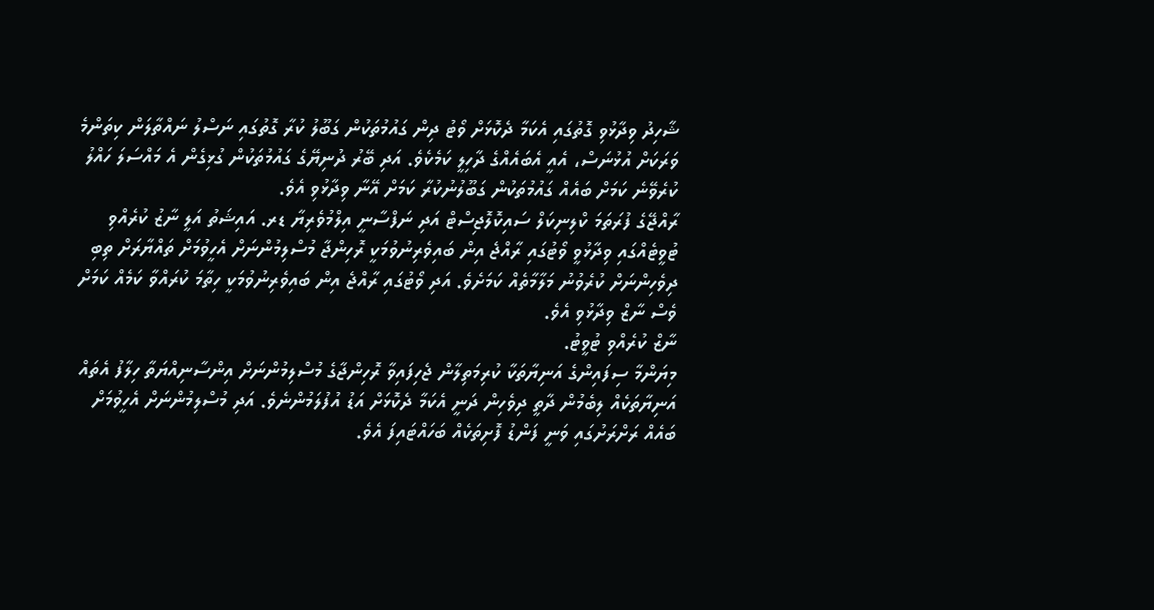ޝާހިދު ވިދާޅުވި ގޮތުގައި އެކަމާ ދެކޮޅަށް ވޯޓު ދިން ގައުމުތަކުން ގަބޫލު ކުރާ ގޮތުގައި ނަސްލު ނައްތާލަން ކިތަންމެ ވަރަކަށް އުޅުނަސް، އެއީ އެބައެއްގެ ދާހިލީ ކަމެކެވެ. އަދި ބޭރު ދުނިޔޭގެ ގައުމުތަކުން ގުޅިގެން އެ މައްސަލަ ހައްލު ކުރެވޭނެ ކަމަށް ބައެއް ގައުމުތަކުން ގަބޫލުނުކުރާ ކަމަށް އޭނާ ވިދާޅުވި އެވެ.
ރާއްޖޭގެ ފުރަތަމަ ކްލިނިކަލް ސައިކޮލޮޖިސްޓް އަދި ނަފްސާނީ އިލްމުވެރިޔާ ޑރ. އައިޝަތު އަލީ ނާޒު ކުރެއްވި ޓުވީޓެއްގައި ވިދާޅުވީ ވޯޓުގައި ރާއްޖެ އިން ބައިވެރިނުވުމަކީ ރޮހިންޖާ މުސްލިމުންނަށް އެހީވުމަށް ތައްޔާރަށް ތިބި ދިވެހިންނަށް ކުރެވުނު މަލާމާތެއް ކަމަށެވެ. އަދި ވޯޓުގައި ރާއްޖެ އިން ބައިވެރިނުވުމަކީ ހިތާމަ ކުރައްވާ ކަމެއް ކަމަށް ވެސް ނާޒް ވިދާޅުވި އެވެ.
ނާޒް ކުރެއްވި ޓުވީޓު.
މިޔަންމާ ސިފައިންގެ އަނިޔާތަކާ ކުރިމަތިލާން ޖެހިފައިވާ ރޮހިންޖާގެ މުސްލިމުންނަށް އިންސާނިއްޔަތާ ހިލާފު އެތައް އަނިޔާތަކެއް ލިބެމުން ދާތީ ދިވެހިން ދަނީ އެކަމާ ދެކޮޅަށް އަޑު އުފުލަމުންނެވެ. އަދި މުސްލިމުންނަށް އެހީވުމަށް ބައެއް ރަށްރަށުގައި ވަނީ ފަންޑު ފޮށިތަކެއް ބަހައްޓައިފަ އެވެ.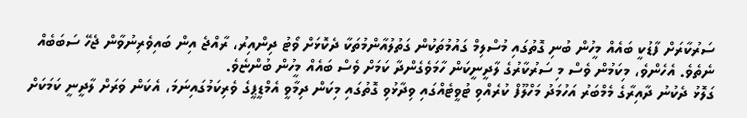ސަރުކާރަށް ފާޑުކީ ބައެއް މީހުން ބުނި ގޮތުގައި މުސްލިމް ގައުމުތަކުން ގަތުލުއާންމުތަކާ ދެކޮޅަށް ވޯޓު ދިންއިރު، ރާއްޖެ އިން ބައިވެރިނުވާން ޖެހޭ ސަބަބެއް ނެތެވެ. އެހެންވެ، މިކަމުން ވެސް މި ސަރުކާރުގެ ލާދީނީކަން ހާމަވެގެންދާ ކަމަށް ވެސް ބައެއް މީހުން ބުންޏެވެ.
ގަލޮޅު ދެކުނު ދާއިރާގެ މެމްބަރު އަހުމަދު މަހްލޫފް ކުރެއްވި ޓުވީޓެއްގައި ވިދާޅުވި ގޮތުގައި މިކަން ދިމާވީ އެމްޑީޕީގެ ވެރިކަމުގައިނަމަ، އެކަން ވަރަށް ލާދީނީ ކަމަކަށް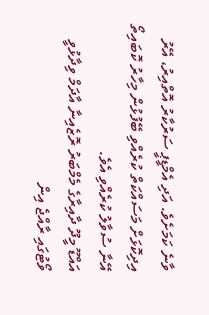ވާނެ ކަމަށެވެ. އަދި އެމްޑީޕީ ސަރުކާރު އޮތްއިރު، އޭރު އިދިކޮޅަށް މަސައްކަތް ކުރެއްވި ބޭފުޅުން މިހާރު ކޮބައިތޯ އޭނާ ސުވާލު ކުރެއްވި އެވެ.
އައްޑޫ މީދޫ ދާއިރާގެ މެމްބަރު ރޮޒެއިނާ އާދަމް ވިދާޅުވީ ވޯޓުގައި ރާއްޖެ އިން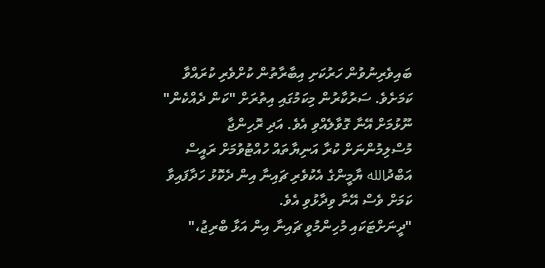ބައިވެރިނުވުން ހަރުކަށި އިބާރާތުން ކުށްވެރި ކުރައްވާ ކަމަށެވެ. ސަރުކާރުން މިކަމުގައި އިތުރަށް "ކަން ދެއްކެން" ނޫޅުމަށް އޭނާ ގޮވާލެއްވި އެވެ. އަދި ރޮހިންޖާ މުސްލިމުންނަށް ކުރާ އަނިޔާތައް ހުއްޓުވުމަށް ރައީސް އަބްދުالله ޔާމީންގެ އެކުވެރި ޗައިނާ އިން ދެކޮޅު ހަދާފައިވާ ކަމަށް ވެސް އޭނާ ވިދާޅުވި އެވެ.
"ދީނަށްޓަކައި މުހިންމުވީ ޗައިނާ އިން އަޅާ ބްރިޖު،"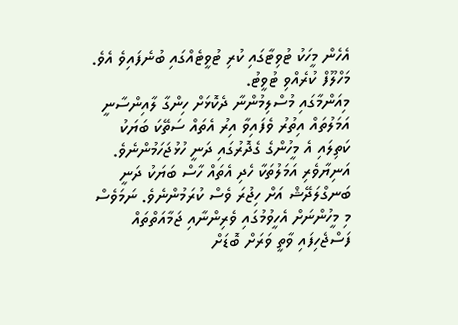އެހެން މީހަކު ޓުވިޓާގައި ކުރި ޓުވީޓެއްގައި ބުނެފައިވެ އެވެ.
މަހްލޫފް ކުރެއްވި ޓުވީޓު.
މިއަންމާގައި މުސްލިމުންނާ ދެކޮޅަށް ހިންގާ ލާއިންސާނީ އަމަލުތައް އިތުރު ވެފައިވާ އިރު އެތައް ސަތޭކަ ބަޔަކު ކަތިލައި އެ މީހުންގެ ގެދޮރުގައި ދަނީ ހުޅުޖަހަމުންނެވެ. އަނިޔާވެރި އަމަލުތަކާ ހެދި އެތައް ހާސް ބަޔަކު ދަނީ ބަނގްލަދޭޝް އަށް ހިޖުރަ ވެސް ކުރަމުންނެވެ. ނަމަވެސް މި މީހުންނަށް އެހީވުމުގައި ވެރިންނާއި ޖަމާއަތްތައް ފަސްޖެހިފައި ވާތީ ވަރަށް ބޮޑަށް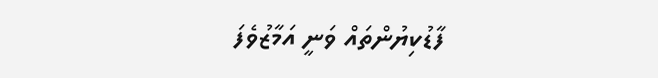ފާޑުކިޔުންތައް ވަނީ އަމާޒުވެފަ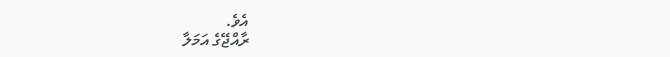އެވެ.
ރާއްޖޭގެ އަމަލާ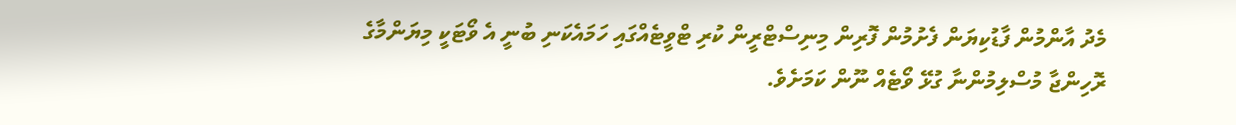މެދު އާންމުން ފާޑުކިޔަން ފެށުމުން ފޮރިން މިނިސްޓްރީން ކުރި ޓްވީޓެއްގައި ހަމައެކަނި ބުނީ އެ ވޯޓަކީ މިޔަންމާގެ ރޮހިންޖާ މުސްލިމުންނާ ގުޅޭ ވޯޓެއް ނޫން ކަމަށެވެ.